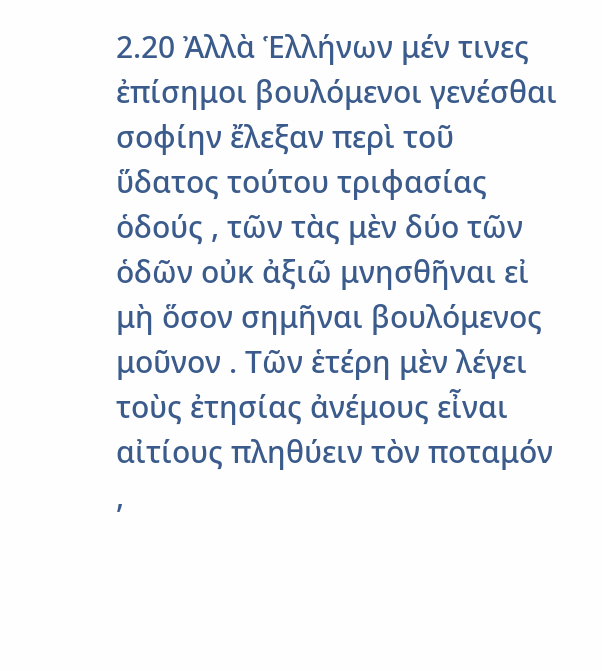2.20 Ἀλλὰ Ἑλλήνων μέν τινες ἐπίσημοι βουλόμενοι γενέσθαι σοφίην ἔλεξαν περὶ τοῦ ὕδατος τούτου τριφασίας ὁδούς , τῶν τὰς μὲν δύο τῶν ὁδῶν οὐκ ἀξιῶ μνησθῆναι εἰ μὴ ὅσον σημῆναι βουλόμενος μοῦνον . Τῶν ἑτέρη μὲν λέγει τοὺς ἐτησίας ἀνέμους εἶναι αἰτίους πληθύειν τὸν ποταμόν ,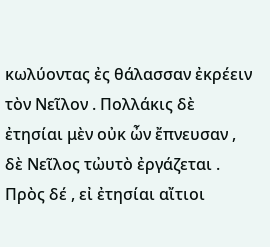κωλύοντας ἐς θάλασσαν ἐκρέειν τὸν Νεῖλον . Πολλάκις δὲ ἐτησίαι μὲν οὐκ ὦν ἔπνευσαν , δὲ Νεῖλος τὠυτὸ ἐργάζεται . Πρὸς δέ , εἰ ἐτησίαι αἴτιοι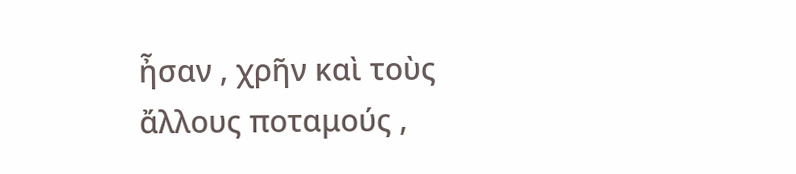ἦσαν , χρῆν καὶ τοὺς ἄλλους ποταμούς ,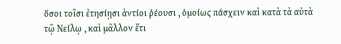ὅσοι τοῖσι ἐτησίῃσι ἀντίοι ῥέουσι , ὁμοίως πάσχειν καὶ κατὰ τὰ αὐτὰ τῷ Νείλῳ , καὶ μᾶλλον ἔτι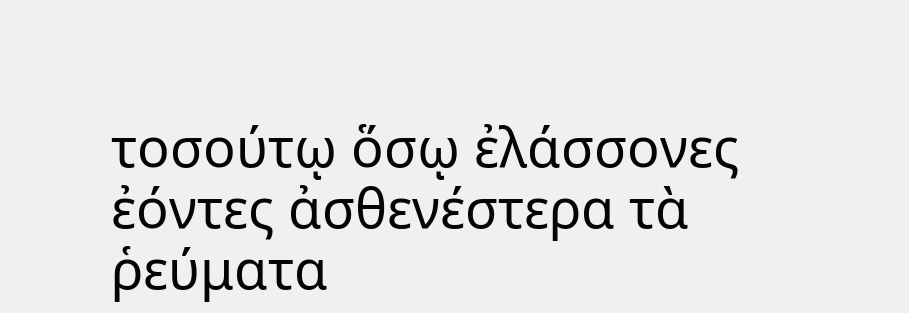τοσούτῳ ὅσῳ ἐλάσσονες ἐόντες ἀσθενέστερα τὰ ῥεύματα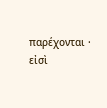παρέχονται · εἰσὶ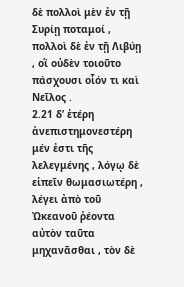δὲ πολλοὶ μὲν ἐν τῇ Συρίῃ ποταμοί , πολλοὶ δὲ ἐν τῇ Λιβύῃ , οἳ οὐδὲν τοιοῦτο πάσχουσι οἷόν τι καὶ Νεῖλος .
2.21 δ’ ἑτέρη ἀνεπιστημονεστέρη μέν ἐστι τῆς λελεγμένης , λόγῳ δὲ εἰπεῖν θωμασιωτέρη , λέγει ἀπὸ τοῦ Ὠκεανοῦ ῥέοντα αὐτὸν ταῦτα μηχανᾶσθαι , τὸν δὲ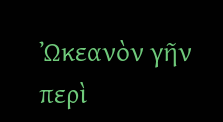Ὠκεανὸν γῆν περὶ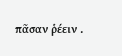πᾶσαν ῥέειν .